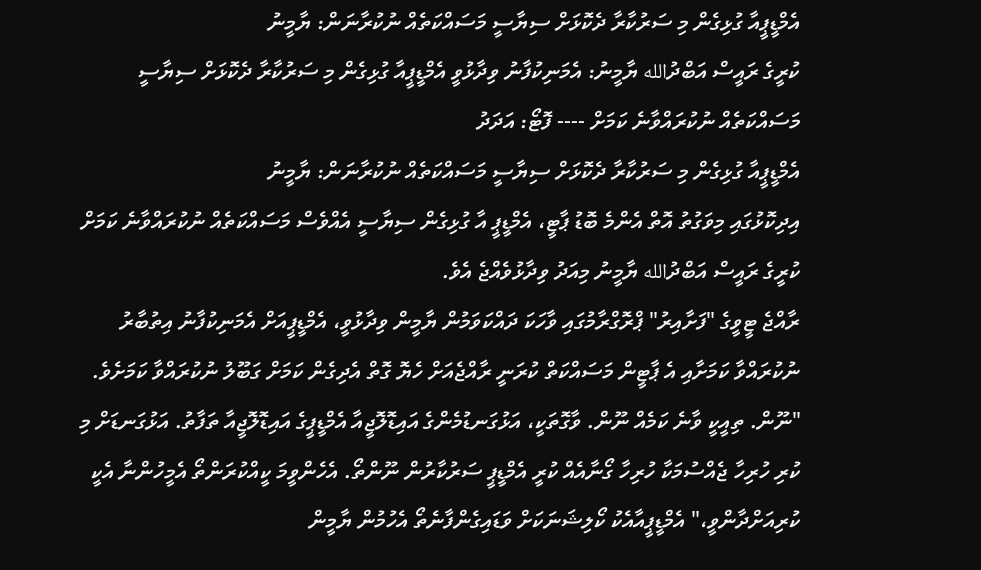އެމްޑީޕީއާ ގުޅިގެން މި ސަރުކާރާ ދެކޮޅަށް ސިޔާސީ މަސައްކަތެއް ނުކުރާނަން: ޔާމީނު
ކުރީގެ ރައީސް އަބްދުالله ޔާމީނު: އެމަނިކުފާނު ވިދާޅުވީ އެމްޑީޕީއާ ގުޅިގެން މި ސަރުކާރާ ދެކޮޅަށް ސިޔާސީ މަސައްކަތެއް ނުކުރައްވާނެ ކަމަށް ---- ފޮޓޯ: އަދަދު
އެމްޑީޕީއާ ގުޅިގެން މި ސަރުކާރާ ދެކޮޅަށް ސިޔާސީ މަސައްކަތެއް ނުކުރާނަން: ޔާމީނު
އިދިކޮޅުގައި މިވަގުތު އޮތް އެންމެ ބޮޑު ޕާޓީ، އެމްޑީޕީ އާ ގުޅިގެން ސިޔާސީ އެއްވެސް މަސައްކަތެއް ނުކުރައްވާނެ ކަމަށް ކުރީގެ ރައީސް އަބްދުالله ޔާމީނު މިއަދު ވިދާޅުވެއްޖެ އެވެ.
ރާއްޖެ ޓީވީގެ "ފަށާއިރު" ޕްރޮގްރާމުގައި ވާހަކަ ދައްކަވަމުން ޔާމީން ވިދާޅުވީ، އެމްޑީޕީއަށް އެމަނިކުފާނު އިތުބާރު ނުކުރައްވާ ކަމަށާއި އެ ޕާޓީން މަސައްކަތް ކުރަނީ ރާއްޖެއަށް ހެޔޮ ގޮތް އެދިގެން ކަމަށް ގަބޫލު ނުކުރައްވާ ކަމަށެވެ.
"ނޫން. ތިއީކީ ވާނެ ކަމެއް ނޫން. ވާގޮތަކީ، އަޅުގަނޑުމެންގެ އައިޑޮލޮޖީއާ އެމްޑީޕީގެ އައިޑޮލޮޖީއާ ތަފާތު. އަޅުގަނޑަށް މި ކުރި ހުރިހާ ޖެއްސުމަކާ ހުރިހާ ގޯނާއެއް ކުރީ އެމްޑީޕީ ސަރުކާރުން ނޫންތޯ. އެހެންވީމަ ކީއްކުރަންތޯ އެމީހުންނާ އެކީ ކުރިއަށްދާންވީ،" އެމްޑީޕީއާއެކު ކޯލިޝަނަކަށް ވަޑައިގެންފާނެތޯ އެހުމުން ޔާމީން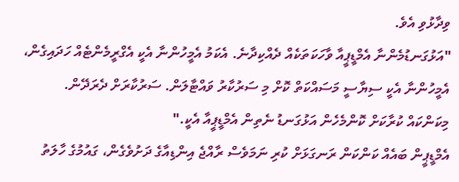ވިދާޅުވި އެވެ.
"އަޅުގަނޑުމެންނާ އެމްޑީޕީއާ ވާހަކަތަކެއް ދެއްކިދާނެ. އެކަމު އެމީހުންނާ އެކީ އެގްރީމެންޓެއް ހަދައިގެން، އެމީހުންނާ އެކީ ސިޔާސީ މަސައްކަތް ކޮށް މި ސަރުކާރު ވައްޓާލަން. ސަރުކާރަށް ދެރަދޭން. މިކަންކައް ކުރާކަށް ކޮންމެހެން އަޅުގަނޑު ނެތިން އެމްޑީޕީއާ އެކީ."
އެމްޑީޕީން ބައެއް ކަންކަން ރަނގަޅަށް ކުރި ނަމަވެސް ރާއްޖެ އިންޑިއާގެ ދަށުވެގެން، ގައުމުގެ ހާލަތު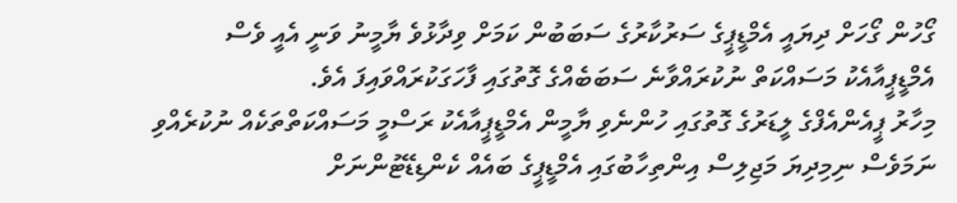ގޯހުން ގޯހަށް ދިޔައީ އެމްޑީޕީގެ ސަރުކާރުގެ ސަބަބުން ކަމަށް ވިދާޅުވެ ޔާމީނު ވަނީ އެއީ ވެސް އެމްޑީޕީއާއެކު މަސައްކަތް ނުކުރައްވާނެ ސަބަބެއްގެ ގޮތުގައި ފާހަގަކުރައްވައިފަ އެވެ.
މިހާރު ޕީއެންއެފްގެ ލީޑަރުގެ ގޮތުގައި ހުންނެވި ޔާމީން އެމްޑީޕީއާއެކު ރަސްމީ މަސައްކަތްތަކެއް ނުކުރެއްވި ނަމަވެސް ނިމިދިޔަ މަޖިލިސް އިންތިހާބުގައި އެމްޑީޕީގެ ބައެއް ކެންޑިޑޭޓުންނަށް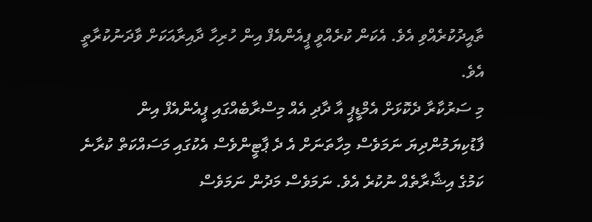ތާއީދުކުރެއްވި އެވެ. އެކަން ކުރެއްވީ ޕީއެންއެފް އިން ހުރިހާ ދާއިރާއަކަށް ވާދަނުކުރާތީ އެވެ.
މި ސަރުކާރާ ދެކޮޅަށް އެމްޑީޕީ އާ ދާދި އެއް މިސްރާބެއްގައި ޕީއެންއެފް އިން ފާޑުކިޔަމުންދިޔަ ނަމަވެސް މިހާތަނަށް އެ ދެ ޕާޓީންވެސް އެކުގައި މަސައްކަތް ކުރާނެ ކަމުގެ އިޝާރާތެއް ނުކުރެ އެވެ. ނަމަވެސް މަދުން ނަމަވެސް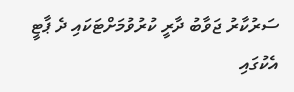ސަރުކާރު ޖަވާބު ދާރީ ކުރުވުމަށްޓަކައި ދެ ޕާޓީ އެކުގައި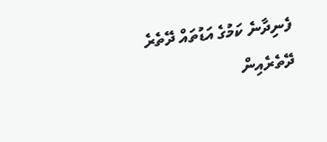ފެނިދާނެ ކަމުގެ އަޑުތައް ދޭތެރެ ދޭތެރެއިން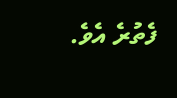ފެތުރެ އެވެ.